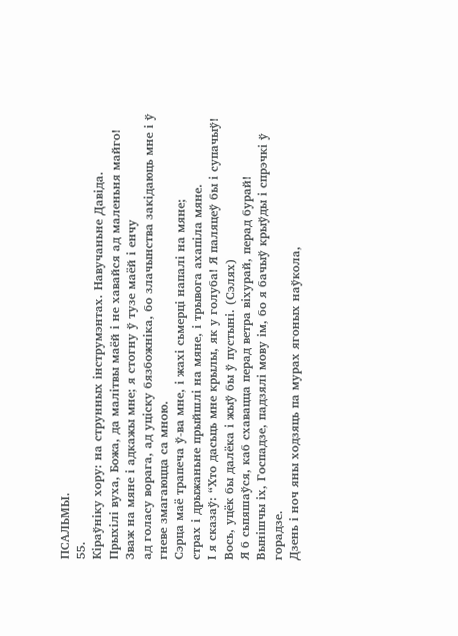ПСАЛЬМЫ.
55.
Кіраўніку хору: на струнных інструмэнтах. Навучаньне Давіда.
Прыхілі вуха, Божа, да малітвы маёй і не хавайся ад маленьня майго!
Зваж на мяне і адкажы мне; я стогну ў тузе маёй і енчу
ад голасу ворага, ад уціску бязбожніка, бо злачынства закідаюць мне і ў гневе змагаюцца са мною.
Сэрца маё трапеча ў-ва мне, і жахі сьмерці напалі на мяне;
страх і дрыжаньне прыйшлі на мяне, і трывога ахапіла мяне.
І я сказаў: “Хто дасьць мне крылы, як у голуба! Я паляцеў бы і супачыў!
Вось, уцёк бы далёка і жыў бы ў пустыні. (Сэлях)
Я б сьпяшаўся, каб схавацца перад ветра віхурай, перад бурай!
Вынішчы іх, Госпадзе, падзялі мову ім, бо я бачыў крыўды і спрэчкі ў горадзе.
Дзень і ноч яны ходзяць па мурах ягоных наўкола,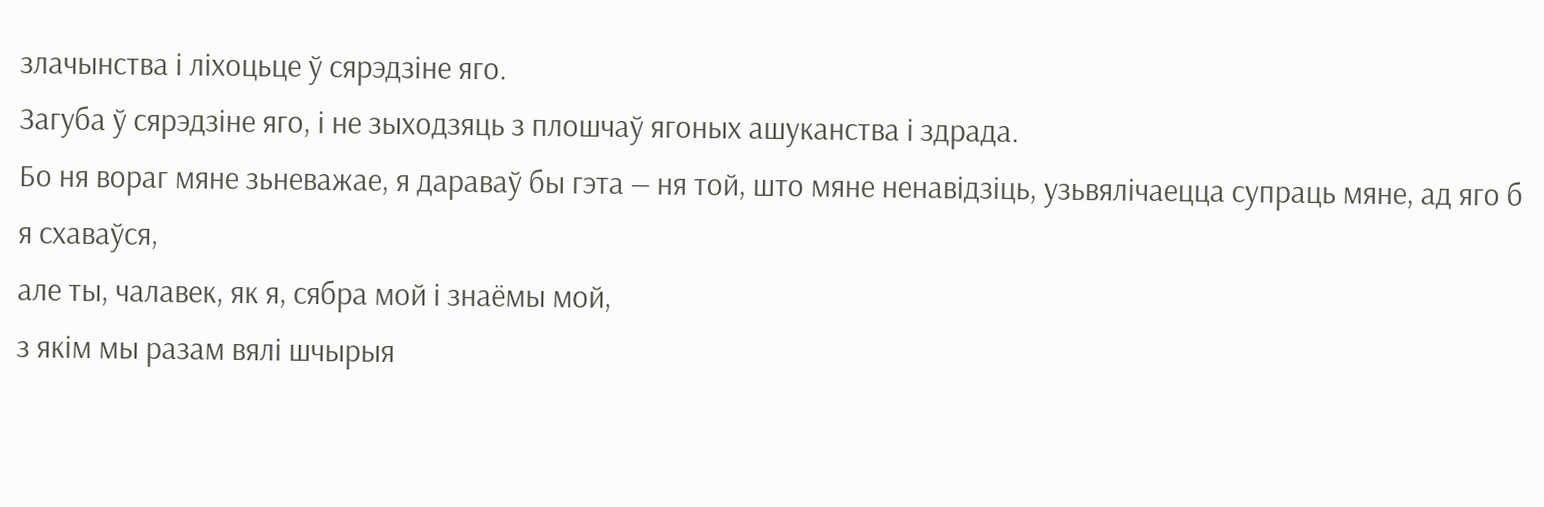злачынства і ліхоцьце ў сярэдзіне яго.
Загуба ў сярэдзіне яго, і не зыходзяць з плошчаў ягоных ашуканства і здрада.
Бо ня вораг мяне зьневажае, я дараваў бы гэта — ня той, што мяне ненавідзіць, узьвялічаецца супраць мяне, ад яго б я схаваўся,
але ты, чалавек, як я, сябра мой і знаёмы мой,
з якім мы разам вялі шчырыя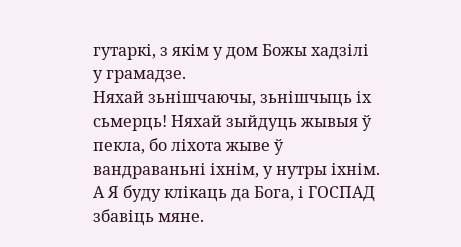гутаркі, з якім у дом Божы хадзілі у грамадзе.
Няхай зьнішчаючы, зьнішчыць іх сьмерць! Няхай зыйдуць жывыя ў пекла, бо ліхота жыве ў вандраваньні іхнім, у нутры іхнім.
А Я буду клікаць да Бога, і ГОСПАД збавіць мяне.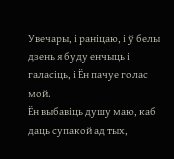Увечары, і раніцаю, і ў белы дзень я буду енчыць і галасіць, і Ён пачуе голас мой.
Ён выбавіць душу маю, каб даць супакой ад тых,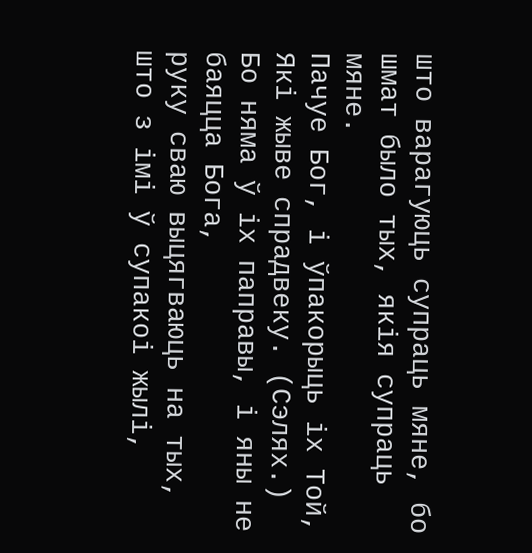што варагуюць супраць мяне, бо шмат было тых, якія супраць мяне.
Пачуе Бог, і ўпакорыць іх Той, Які жыве спрадвеку. (Сэлях.) Бо няма ў іх паправы, і яны не баяцца Бога,
руку сваю выцягваюць на тых, што з імі ў супакоі жылі,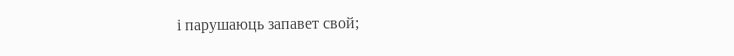і парушаюць запавет свой;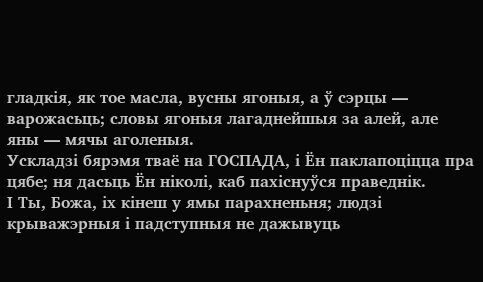гладкія, як тое масла, вусны ягоныя, а ў сэрцы — варожасьць; словы ягоныя лагаднейшыя за алей, але яны — мячы аголеныя.
Ускладзі бярэмя тваё на ГОСПАДА, і Ён паклапоціцца пра цябе; ня дасьць Ён ніколі, каб пахіснуўся праведнік.
І Ты, Божа, іх кінеш у ямы парахненьня; людзі крыважэрныя і падступныя не дажывуць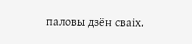паловы дзён сваіх.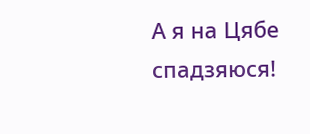А я на Цябе спадзяюся!